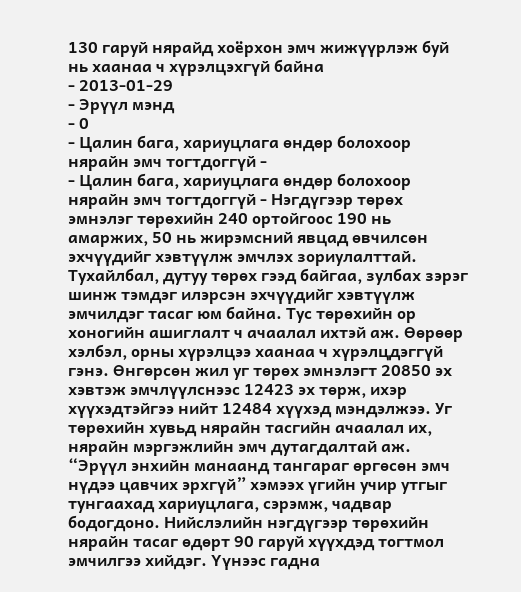130 гаруй нярайд хоёрхон эмч жижүүрлэж буй нь хаанаа ч хүрэлцэхгүй байна
- 2013-01-29
- Эрүүл мэнд
- 0
- Цалин бага, хариуцлага өндөр болохоор нярайн эмч тогтдоггүй -
- Цалин бага, хариуцлага өндөр болохоор нярайн эмч тогтдоггүй - Нэгдүгээр төрөх эмнэлэг төрөхийн 240 ортойгоос 190 нь амаржих, 50 нь жирэмсний явцад өвчилсөн эхчүүдийг хэвтүүлж эмчлэх зориулалттай. Тухайлбал, дутуу төрөх гээд байгаа, зулбах зэрэг шинж тэмдэг илэрсэн эхчүүдийг хэвтүүлж эмчилдэг тасаг юм байна. Тус төрөхийн ор хоногийн ашиглалт ч ачаалал ихтэй аж. Өөрөөр хэлбэл, орны хүрэлцээ хаанаа ч хүрэлцдэггүй гэнэ. Өнгөрсөн жил уг төрөх эмнэлэгт 20850 эх хэвтэж эмчлүүлснээс 12423 эх төрж, ихэр хүүхэдтэйгээ нийт 12484 хүүхэд мэндэлжээ. Уг төрөхийн хувьд нярайн тасгийн ачаалал их, нярайн мэргэжлийн эмч дутагдалтай аж. “Эрүүл энхийн манаанд тангараг өргөсөн эмч нүдээ цавчих эрхгүй” хэмээх үгийн учир утгыг тунгаахад хариуцлага, сэрэмж, чадвар бодогдоно. Нийслэлийн нэгдүгээр төрөхийн нярайн тасаг өдөрт 90 гаруй хүүхдэд тогтмол эмчилгээ хийдэг. Үүнээс гадна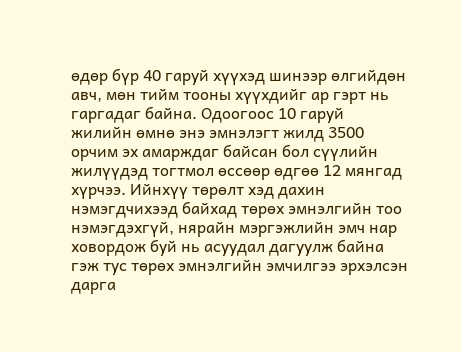өдөр бүр 40 гаруй хүүхэд шинээр өлгийдөн авч, мөн тийм тооны хүүхдийг ар гэрт нь гаргадаг байна. Одоогоос 10 гаруй жилийн өмнө энэ эмнэлэгт жилд 3500 орчим эх амарждаг байсан бол сүүлийн жилүүдэд тогтмол өссөөр өдгөө 12 мянгад хүрчээ. Ийнхүү төрөлт хэд дахин нэмэгдчихээд байхад төрөх эмнэлгийн тоо нэмэгдэхгүй, нярайн мэргэжлийн эмч нар ховордож буй нь асуудал дагуулж байна гэж тус төрөх эмнэлгийн эмчилгээ эрхэлсэн дарга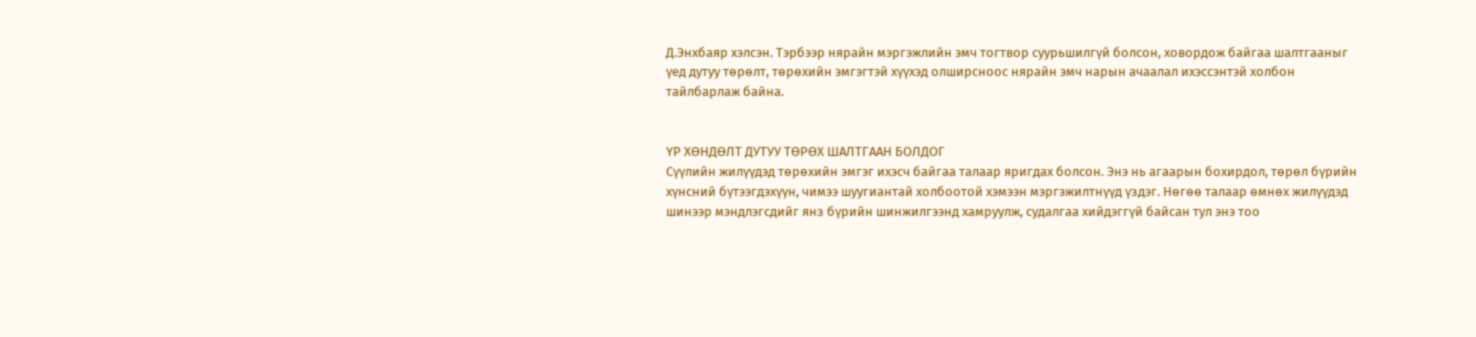Д.Энхбаяр хэлсэн. Тэрбээр нярайн мэргэжлийн эмч тогтвор суурьшилгүй болсон, ховордож байгаа шалтгааныг үед дутуу төрөлт, төрөхийн эмгэгтэй хүүхэд олширсноос нярайн эмч нарын ачаалал ихэссэнтэй холбон тайлбарлаж байна.


ҮР ХӨНДӨЛТ ДУТУУ ТӨРӨХ ШАЛТГААН БОЛДОГ
Сүүлийн жилүүдэд төрөхийн эмгэг ихэсч байгаа талаар яригдах болсон. Энэ нь агаарын бохирдол, төрөл бүрийн хүнсний бүтээгдэхүүн, чимээ шуугиантай холбоотой хэмээн мэргэжилтнүүд үздэг. Нөгөө талаар өмнөх жилүүдэд шинээр мэндлэгсдийг янз бүрийн шинжилгээнд хамруулж, судалгаа хийдэггүй байсан тул энэ тоо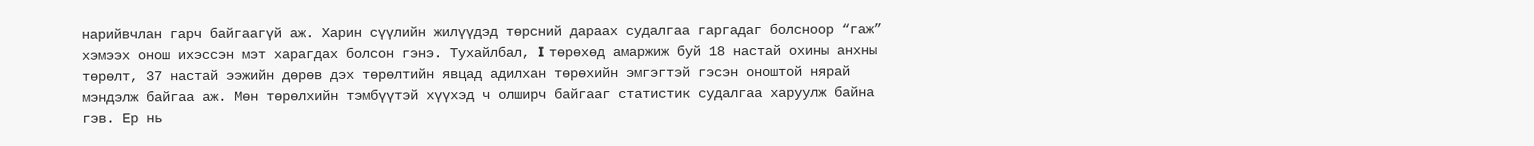нарийвчлан гарч байгаагүй аж. Харин сүүлийн жилүүдэд төрсний дараах судалгаа гаргадаг болсноор “гаж” хэмээх онош ихэссэн мэт харагдах болсон гэнэ. Тухайлбал, I төрөхөд амаржиж буй 18 настай охины анхны төрөлт, 37 настай ээжийн дөрөв дэх төрөлтийн явцад адилхан төрөхийн эмгэгтэй гэсэн оноштой нярай мэндэлж байгаа аж. Мөн төрөлхийн тэмбүүтэй хүүхэд ч олширч байгааг статистик судалгаа харуулж байна гэв. Ер нь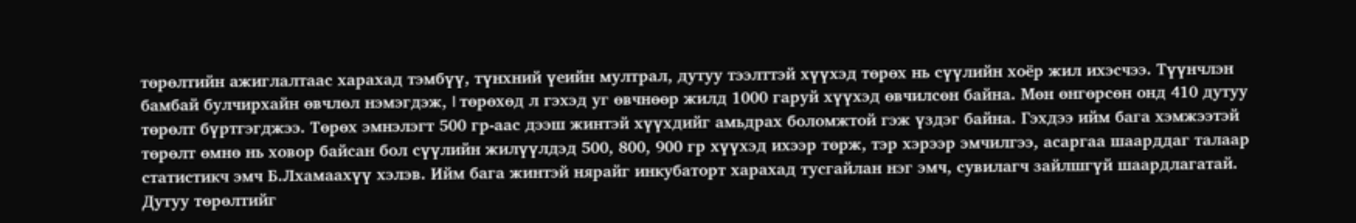төрөлтийн ажиглалтаас харахад тэмбүү, түнхний үеийн мултрал, дутуу тээлттэй хүүхэд төрөх нь сүүлийн хоёр жил ихэсчээ. Түүнчлэн бамбай булчирхайн өвчлөл нэмэгдэж, I төрөхөд л гэхэд уг өвчнөөр жилд 1000 гаруй хүүхэд өвчилсөн байна. Мөн өнгөрсөн онд 410 дутуу төрөлт бүртгэгджээ. Төрөх эмнэлэгт 500 гр-аас дээш жинтэй хүүхдийг амьдрах боломжтой гэж үздэг байна. Гэхдээ ийм бага хэмжээтэй төрөлт өмнө нь ховор байсан бол сүүлийн жилүүлдэд 500, 800, 900 гр хүүхэд ихээр төрж, тэр хэрээр эмчилгээ, асаргаа шаарддаг талаар статистикч эмч Б.Лхамаахүү хэлэв. Ийм бага жинтэй нярайг инкубаторт харахад тусгайлан нэг эмч, сувилагч зайлшгүй шаардлагатай. Дутуу төрөлтийг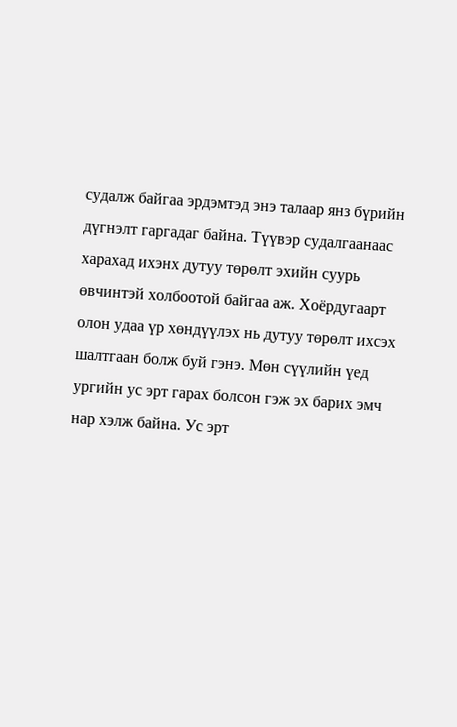судалж байгаа эрдэмтэд энэ талаар янз бүрийн дүгнэлт гаргадаг байна. Түүвэр судалгаанаас харахад ихэнх дутуу төрөлт эхийн суурь өвчинтэй холбоотой байгаа аж. Хоёрдугаарт олон удаа үр хөндүүлэх нь дутуу төрөлт ихсэх шалтгаан болж буй гэнэ. Мөн сүүлийн үед ургийн ус эрт гарах болсон гэж эх барих эмч нар хэлж байна. Ус эрт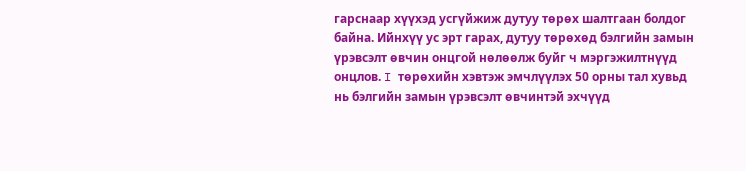гарснаар хүүхэд усгүйжиж дутуу төрөх шалтгаан болдог байна. Ийнхүү ус эрт гарах, дутуу төрөхөд бэлгийн замын үрэвсэлт өвчин онцгой нөлөөлж буйг ч мэргэжилтнүүд онцлов. I төрөхийн хэвтэж эмчлүүлэх 50 орны тал хувьд нь бэлгийн замын үрэвсэлт өвчинтэй эхчүүд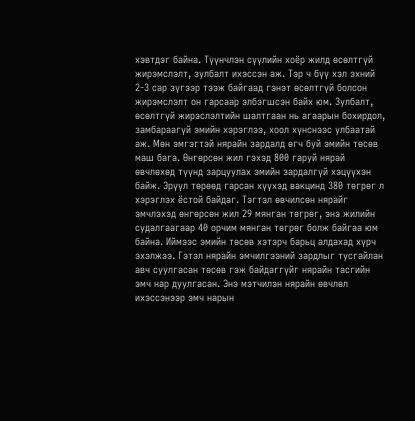хэвтдэг байна. Түүнчлэн сүүлийн хоёр жилд өсөлтгүй жирэмслэлт, зулбалт ихэссэн аж. Тэр ч бүү хэл эхний 2-3 сар зүгээр тээж байгаад гэнэт өсөлтгүй болсон жирэмслэлт он гарсаар элбэгшсэн байх юм. Зулбалт, өсөлтгүй жирэслэлтийн шалтгаан нь агаарын бохирдол, замбараагүй эмийн хэрэглээ, хоол хүнснээс улбаатай аж. Мөн эмгэгтэй нярайн зардалд өгч буй эмийн төсөв маш бага. Өнгөрсөн жил гэхэд 800 гаруй нярай өвчлөхөд түүнд зарцуулах эмийн зардалгүй хэцүүхэн байж. Эрүүл төрөөд гарсан хүүхэд вакцинд 380 төгрөг л хэрэглэх ёстой байдаг. Тэгтэл өвчилсөн нярайг эмчлэхэд өнгөрсөн жил 29 мянган төгрөг, энэ жилийн судалгаагаар 40 орчим мянган төгрөг болж байгаа юм байна. Иймээс эмийн төсөв хэтэрч барьц алдахад хүрч эхэлжээ. Гэтэл нярайн эмчилгээний зардлыг тусгайлан авч суулгасан төсөв гэж байдаггүйг нярайн тасгийн эмч нар дуулгасан. Энэ мэтчилэн нярайн өвчлөл ихэссэнээр эмч нарын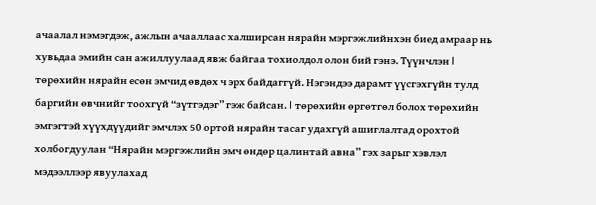ачаалал нэмэгдэж, ажлын ачааллаас халширсан нярайн мэргэжлийнхэн биед амраар нь хувьдаа эмийн сан ажиллуулаад явж байгаа тохиолдол олон бий гэнэ. Түүнчлэн I төрөхийн нярайн есөн эмчид өвдөх ч эрх байдаггүй. Нэгэндээ дарамт үүсгэхгүйн тулд баргийн өвчнийг тоохгүй “зүтгэдэг” гэж байсан. I төрөхийн өргөтгөл болох төрөхийн эмгэгтэй хүүхдүүдийг эмчлэх 50 ортой нярайн тасаг удахгүй ашиглалтад орохтой холбогдуулан “Нярайн мэргэжлийн эмч өндөр цалинтай авна” гэх зарыг хэвлэл мэдээллээр явуулахад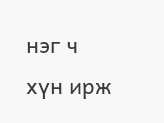нэг ч хүн ирж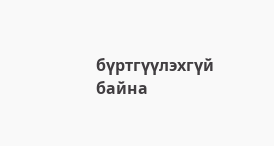бүртгүүлэхгүй байна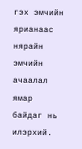гэх эмчийн ярианаас нярайн эмчийн ачаалал ямар байдаг нь илэрхий.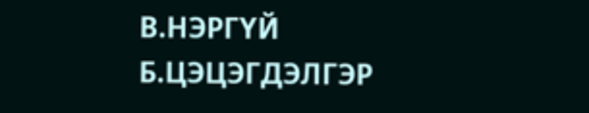В.НЭРГҮЙ
Б.ЦЭЦЭГДЭЛГЭР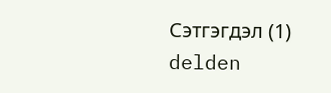Сэтгэгдэл (1)
delden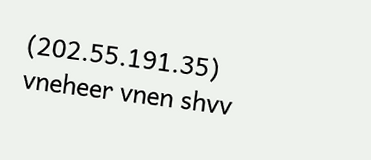(202.55.191.35)
vneheer vnen shvv